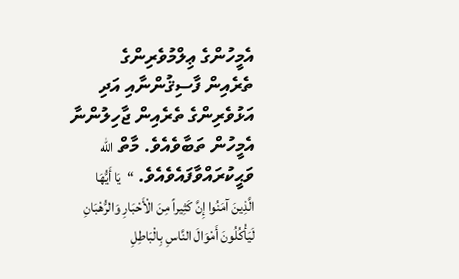އެމީހުންގެ ޢިލްމުވެރިންގެ ތެރެއިން ފާސިޤުންނާއި އަދި އަޅުވެރިންގެ ތެރެއިން ޖާހިލުންނާ އެމީހުން ތަބާވެއެވެ. މާތް الله ވަޙީކުރައްވާފައެވެއެވެ. “يَا أَيُّهَا الَّذِينَ آمَنُوا إِنَّ كَثِيراً مِنَ الْأَحْبَارِ وَالرُّهْبَانِ لَيَأْكُلُونَ أَمْوَالَ النَّاسِ بِالْبَاطِلِ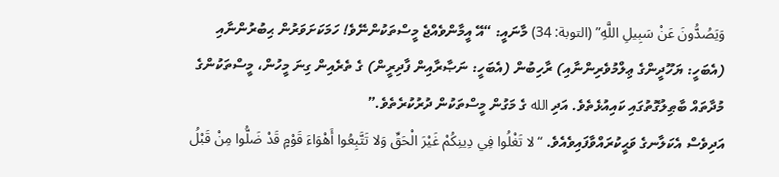وَيَصُدُّونَ عَنْ سَبِيلِ اللَّهِ” (التوبة: 34) މާނައީ: “އޭ އީމާންވެއްޖެ މީސްތަކުންނޭވެ! ހަމަކަށަވަރުން ޙިބުރުންނާއި (އެބަހީ: ޔަހޫދީންގެ ޢިލްމުވެރިންނާއި) ރާހިބުން (އެބަހީ: ނަޞާރާއިން ފާދިރީން) ގެ ތެރެއިން ގިނަ މީހުން، މީސްތަކުންގެ މުދާތައް ބާޠިލުގޮތުގައި ކައިއުޅެތެވެ. އަދި الله ގެ މަގުން މީސްތަކުން ދުރުކުރެތެވެ.”
އަދިވެސް އެކަލާނގެ ވަޙީކުރައްވާފައިވެއެވެ. “لا تَغْلُوا فِي دِينِكُمْ غَيْرَ الْحَقِّ وَلا تَتَّبِعُوا أَهْوَاءَ قَوْمٍ قَدْ ضَلُّوا مِنْ قَبْلُ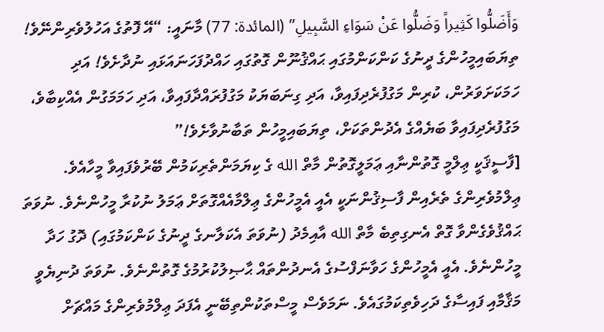وَأَضَلُّوا كَثِيراً وَضَلُّوا عَنْ سَوَاءِ السَّبِيلِ” (المائدة: 77) މާނައީ: “އޭ ފޮތުގެ އަހުލުވެރިންނޭވެ! ތިޔަބައިމީހުންގެ ދީނުގެ ކަންކަންމުގައި ޙައްޤުނޫން ގޮތުގައި ހައްދުފަހަނައަޅައި ނުދާށެވެ! އަދި ހަމަކަށަވަރުން، ކުރިން މަގުފުރެދިފައިވާ، އަދި ގިނަބަޔަކު މަގުފުރައްދާފައިވާ، އަދި ހަމަމަގުން އެއްކިބާވެ، މަގުފުރެދިފައިވާ ބަޔެއްގެ އެދުންތަކަށް، ތިޔަބައިމީހުން ތަބާނުވާށެވެ!”
[ފާސީޤަކީ ޢިލްމީ ގޮތުންނާއި ޢަމަލީގޮތުން މާތް الله ގެ ކިޔަމަންތެރިކަމުން ބޭރުވެފައިވާ މީހާއެވެ. ޢިލްމުވެރިންގެ ތެރެއިން ފާސިޤުންނަކީ އެއީ އެމީހުންގެ ޢިލްމާއެއްގޮތަށް ޢަމަލު ނުކުރާ މީހުންނެވެ. ނުވަތަ ޙައްޤުވެގެންވާ ގޮތް އެނގިތިބެ މާތް الله އާއިމެދު (ނުވަތަ އެކަލާނގެ ދީނުގެ ކަންކަމުގައި) ދޮގު ހަދާ މީހުންނެވެ. އެއީ އެމީހުންގެ ހަވާނަފްސުގެ އެނދުންތައް ޙާޞިލުކުރުމުގެ ގޮތުންނެވެ. ނުވަތަ ދުނިޔެވީ މަޤާމާއި ފައިސާގެ ދަހިވެތިކަމުގައެވެ. ނަމަވެސް މީސްތަކުންތިބޭނީ އެފަދަ ޢިލްމުވެރިންގެ މައްޗަށް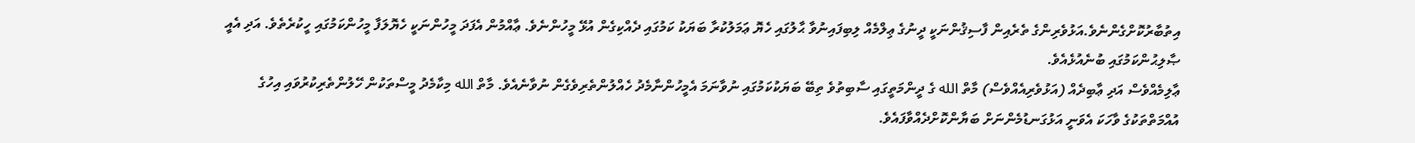އިތުބާރުކޮށްގެންނެވެ.އަޅުވެރިންގެ ތެރެއިން ފާސިޤުންނަކީ ދީނުގެ ޢިލްމެއް ލިބިފައިނުވާ ޙާލުގައި ހެޔޮ ޢަމަލުކުރާ ބަޔަކު ކަމުގައި ދެއްކިގެން އުޅޭ މީހުންނެވެ. ޢާއްމުން އެފަދަ މީހުންނަކީ ހެޔޮލަފާ މީހުންކަމުގައި ހީކުރެތެވެ. އަދި އެއީ ޞާލިޙުންކަމުގައި ބުނެއުޅެއެވެ.
ޢާލިމެއްވެސް އަދި ޢާބިދެއް (އަޅުވެރިއެއްވެސް) މާތް الله ގެ ދީންމަތީގައި ސާބިތުވެ ތިބޭ ބަޔަކުކަމުގައި ނުވާނަމަ އެމީހުންނާމެދު ހެއްލުންތެރިވެގެން ނުވާނެއެވެ. މާތް الله މިކާމެދު މީސްތަކުން ހޭލުންތެރިކުރުވައި އިހުގެ އުއްމަތްތަކުގެ ވާހަކަ އެވަނީ އަޅުގަނޑުމެންނަށް ބަޔާންކޮށްދެއްވާފައެވެ.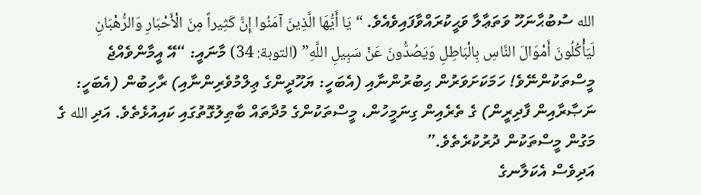الله ސުބުޙާނަހޫ ވަތަޢާލާ ވަޙީކުރައްވާފައިވެއެވެ. “يَا أَيُّهَا الَّذِينَ آمَنُوا إِنَّ كَثِيراً مِنَ الْأَحْبَارِ وَالرُّهْبَانِ لَيَأْكُلُونَ أَمْوَالَ النَّاسِ بِالْبَاطِلِ وَيَصُدُّونَ عَنْ سَبِيلِ اللَّهِ” (التوبة: 34) މާނައީ: “އޭ އީމާންވެއްޖެ މީސްތަކުންނޭވެ! ހަމަކަށަވަރުން ޙިބުރުންނާއި (އެބަހީ: ޔަހޫދީންގެ ޢިލްމުވެރިންނާއި) ރާހިބުން (އެބަހީ: ނަޞާރާއިން ފާދިރީން) ގެ ތެރެއިން ގިނަމީހުން، މީސްތަކުންގެ މުދާތައް ބާޠިލުގޮތުގައި ކައިއުޅެތެވެ. އަދި الله ގެ މަގުން މީސްތަކުން ދުރުކުރެތެވެ.”
އަދިވެސް އެކަލާނގެ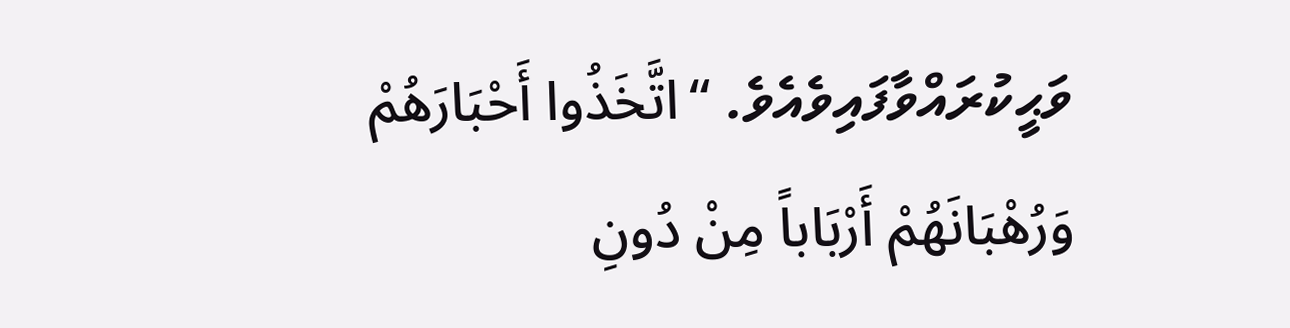ވަޙީކުރައްވާފައިވެއެވެ. “اتَّخَذُوا أَحْبَارَهُمْ وَرُهْبَانَهُمْ أَرْبَاباً مِنْ دُونِ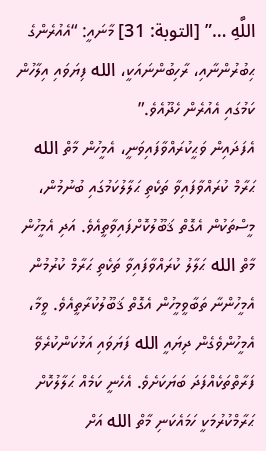اللَّهِ …” [التوبة: 31] މާނައީ: “އެއުރެންގެ ޙިބުރުންނާއި، ރާހިބުންނައަކީ، الله ފިޔަވައި އިލާހުން ކަމުގައި އެއުރެން ހެދޫއެވެ.”
އެފަދައިން ވަޙީކުރައްވާފައިވަނީ، އެމީހުން މާތް الله ޙަރާމް ކުރައްވާފައިވާ ތަކެތި ޙަލާލުކަމުގައި ބުނުމުން، މީސްތަކުން އެގޮތް ޤަބޫލުކޮށްފައިވާތީއެވެ. އަދި އެމީހުން މާތް الله ޙަލާލު ކުރައްވާފައިވާ ތަކެތި ޙަރާމް ކުރުމުން އެމީހުންނާ ތަބާވީމީހުން އެގޮތް ޤަބޫލުކުރާތީއެވެ. ވީމާ، އެމީހުންވެގެން ދިޔައީ الله ފަޔަވައި އަޅުކަންކުރެވޭ ފަރާތްތަކެއްފަދަ ބަޔަކަށެވެ. އެހެނީ ކަމެއް ޙަލާލުކޮށް ޙަރާމްކުރުމަކީ ހަމައެކަނި މާތް الله އަށް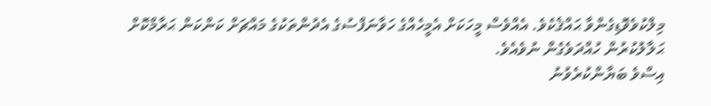މިލްކުވެވޮޑިގެންވާ ޙައްޤެކެވެ. އެއްވެސް މީހަކަށް އެމީހެއްގެ ހަވާނަފްސުގެ އެދުންތަކުގެ މައްޗަށް ކަންކަން ޙަރާމްކޮށް ޙަލާލުކުރުން ހުއްދަވެގެން ނުވެއެވެ.
އިސްވެ ބަޔާންކުރެވުނު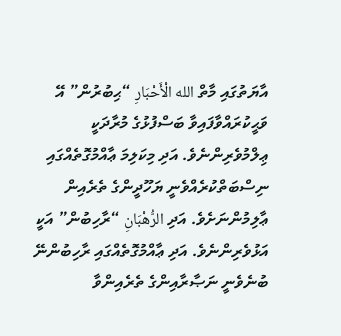އާޔަތުގައި މާތް الله الْأَحْبَارِ “ޙިބުރުން” އޭ ވަޙީކުރައްވާފައިވާ ބަސްފުޅުގެ މުރާދަކީ ޢިލްމުވެރިންނެވެ. އަދި މިކަލިމަ ޢާއްމުގޮތެއްގައި ނިސްބަތްކުރެއްވެނީ ޔަހޫދީންގެ ތެރެއިން ޢާލިމުންނަށެވެ. އަދި الرُّهْبَانِ “ރާހިބުން” އަކީ އަޅުވެރިންނެވެ. އަދި ޢާއްމުގޮތެއްގައި ރާހިބުންނޭ ބުނެވެނީ ނަޞާރާއިންގެ ތެރެއިންވާ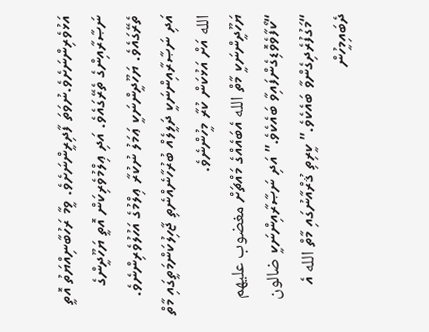އަޅުވެރިންނަށެވެ.ނުވަތަ ފާދިރީންނަށެވެ. ވީމާ ރަހުބާނިއްޔަތު އޮތީ ނަޞާރާއިންގެ ތެރޭގައެވެ. އަދި ޢިލްމުވެރިކަން އޮތީ ޔަހޫދީންގެ ތެރޭގައެވެ. ޔަހޫދީންނަކީ ޢަމަލު ނުކުރާ ޢިލްމުގެ އަހުލުވެރިންނެވެ. އަދި ނަޞާރާއިންނަކީ ދަލީލެއް ބުރުހާނެއްނެތި ޖާހިލުކަންމަތީގައި މާތް الله އަށް އަޅުކަން ކުރާ މީހުންނެވެ.
ޔަހޫދީންނަކީ މާތް الله އެބައެއްގެ މައްޗަށް مغضوب عليهم “ކޯފާވެވޮޑިގެންފައިވާ ބައެކެވެ.” އަދި ނަޞާރާއިންނަކީ ضالون “މަގުފުރެދިގެންވާ ބައެކެވެ.” ކީރިތި ޤުރްއާނުގައި މާތް الله އެ ދެބައިމީހުން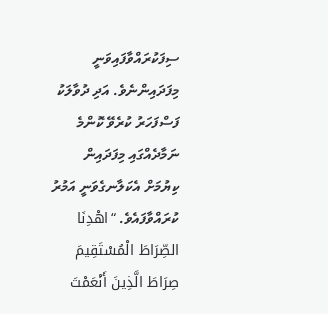ސިފަކުރައްވާފައިވަނީ މިފަދައިންނެވެ. އަދި ދުވާލަކު ފަސްފަހަރު ކުރެވޭ ކޮންމެ ނަމާދެއްގައި މިފަދައިން ކިޔުމަށް އެކަލާނގެވަނީ އަމުރު ކުރައްވާފައެވެ. “اهْدِنَا الصِّرَاطَ الْمُسْتَقِيمَ صِرَاطَ الَّذِينَ أَنْعَمْتَ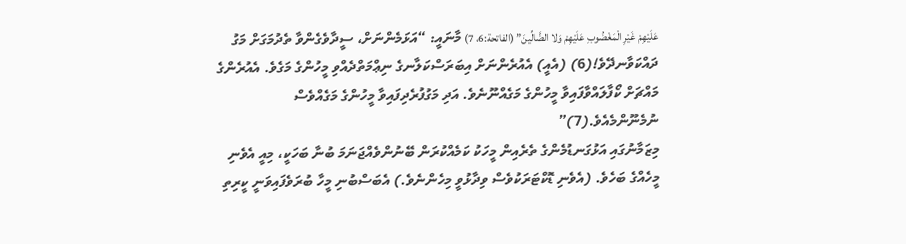عَلَيْهِمْ غَيْرِ الْمَغْضُوبِ عَلَيْهِمْ وَلا الضَّالِّينَ” (الفاتحة:6، 7) މާނައީ: “އަޅަމެންނަށް، ސީދާވެގެންވާ ތެދުމަގަށް މަގު ދައްކަވާނދޭވެ!(6) (އެއީ) އެއުރެންނަށް އިބަރަސްކަލާނގެ ނިޢްމަތްދެއްވި މީހުންގެ މަގެވެ. އެއުރެންގެ މައްޗަށް ކޯފާލައްވާފައިވާ މީހުންގެ މަގެއްނޫނެވެ. އަދި މަގުފުރެދިފައިވާ މީހުންގެ މަގެއްވެސް ނުމެނޫންމެއެވެ.(7)”
މިޒަމާނުގައި އަޅުގަނޑުމެންގެ ތެރެއިން މީހަކު ކަމެއްކުރަން ބޭނުންވެއްޖަނަމަ ބުނާ ބަހަކީ، މިއީ އެވެނި މީހެއްގެ ބަހެވެ. (އެވެނި ޑޮކްޓަރަކުވެސް ވިދާޅުވީ މިހެންނެވެ.) އެބަސްބުނި މީހާ ބުރަވެފައިވަނީ ކީރިތި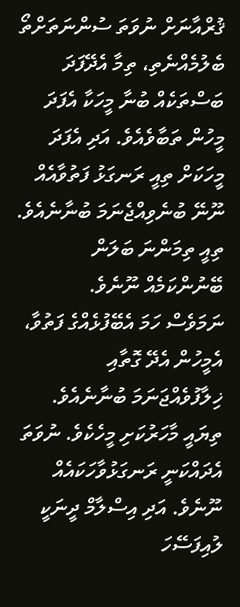ޤުރްއާނަށް ނުވަތަ ސުންނަތަށްތޯ ބެލުމެއްނެތި، ތިމާ އެދޭފަދަ ބަސްތަކެއް ބުނާ މީހަކާ އެފަދަ މީހުން ތަބާވެއެވެ. އަދި އެފަދަ މީހަކަށް ތިއީ ރަނގަޅު ފަތުވާއެއް ނޫނޭ ބުނެވިއްޖެނަމަ ބުނާނެއެވެ. ތިއީ ތިމަންނަ ބަލަން ބޭނުންކަމެއް ނޫނެވެ.
ނަމަވެސް ހަމަ އެބޭފުޅެއްގެ ފަތުވާ، އެމީހުން އެދޭ ގޮތާއި ޚިލާފުވެއްޖަނަމަ ބުނާނެއެވެ. ތިޔައީ މާހަރުކަށި މީހެކެވެ. ނުވަތަ އެދައްކަނީ ރަނގަޅުވާހަކައެއް ނޫނެވެ. އަދި އިސްލާމް ދީނަކީ ލުއިފަސޭހަ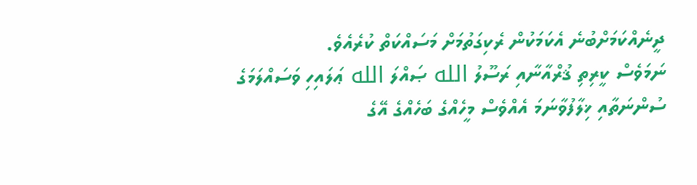ދީނެއްކަމަށްބުނެ އެކަމަކުން ރެކިގަތުމަށް މަސައްކަތް ކުރެއެވެ.
ނަމަވެސް ކީރިތި ޤުރްއާނާއި ރަސޫލު الله ޞައްލަ الله ޢަލައިހި ވަސައްލަމަގެ ސުންނަތާއި ޚިލާފުވާނަމަ އެއްވެސް މީހެއްގެ ބަހެއްގެ އޭގެ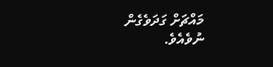މައްޗަށް ގަދަވެގެން ނުވެއެވެ.